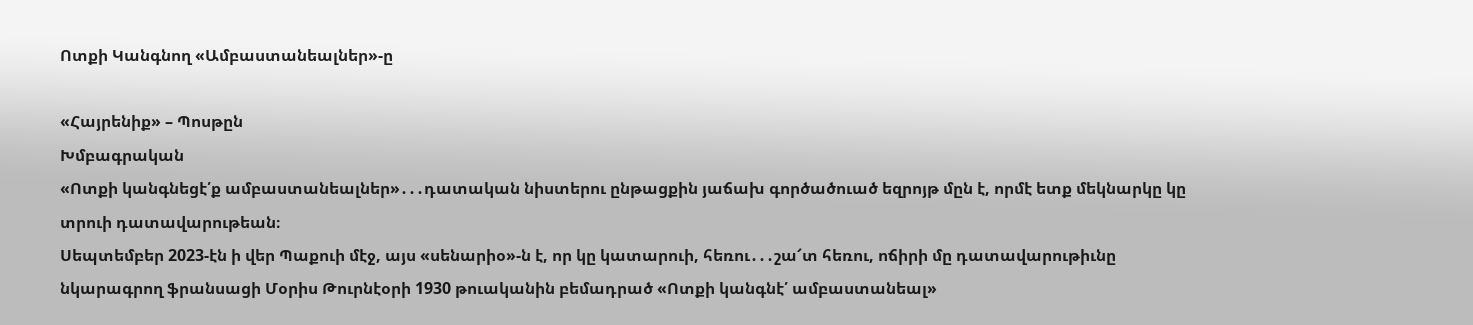Ոտքի Կանգնող «Ամբաստանեալներ»-ը

«Հայրենիք» – Պոսթըն
Խմբագրական
«Ոտքի կանգնեցէ՛ք ամբաստանեալներ»․․․դատական նիստերու ընթացքին յաճախ գործածուած եզրոյթ մըն է, որմէ ետք մեկնարկը կը տրուի դատավարութեան։
Սեպտեմբեր 2023-էն ի վեր Պաքուի մէջ, այս «սենարիօ»-ն է, որ կը կատարուի, հեռու․․․շա՜տ հեռու, ոճիրի մը դատավարութիւնը նկարագրող ֆրանսացի Մօրիս Թուրնէօրի 1930 թուականին բեմադրած «Ոտքի կանգնէ՛ ամբաստանեալ»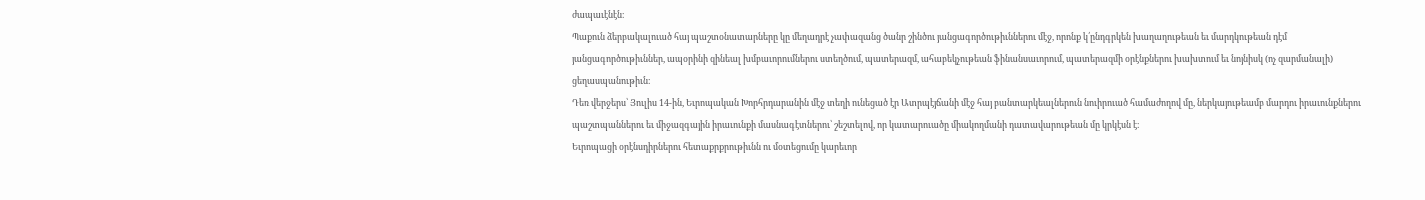ժապաւէնէն։
Պաքուն ձերբակալուած հայ պաշտօնատարները կը մեղադրէ չափազանց ծանր շինծու յանցագործութիւններու մէջ, որոնք կ՛ընդգրկեն խաղաղութեան եւ մարդկութեան դէմ յանցագործութիւններ, ապօրինի զինեալ խմբաւորումներու ստեղծում, պատերազմ, ահաբեկչութեան ֆինանսաւորում, պատերազմի օրէնքներու խախտում եւ նոյնիսկ (ոչ զարմանալի) ցեղասպանութիւն։
Դեռ վերջերս՝ Յուլիս 14-ին, Եւրոպական Խորհրդարանին մէջ տեղի ունեցած էր Ատրպէյճանի մէջ հայ բանտարկեալներուն նուիրուած համաժողով մը, ներկայութեամբ մարդու իրաւունքներու պաշտպաններու եւ միջազգային իրաւունքի մասնագէտներու՝ շեշտելով, որ կատարուածը միակողմանի դատավարութեան մը կրկէսն է։
Եւրոպացի օրէնսդիրներու հետաքրքրութիւնն ու մօտեցումը կարեւոր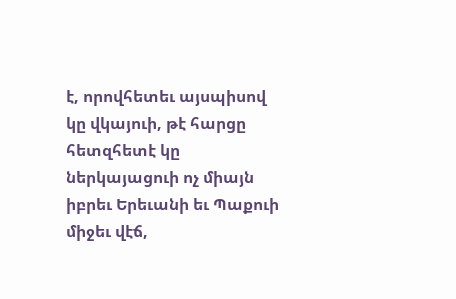է, որովհետեւ այսպիսով կը վկայուի, թէ հարցը հետզհետէ կը ներկայացուի ոչ միայն իբրեւ Երեւանի եւ Պաքուի միջեւ վէճ,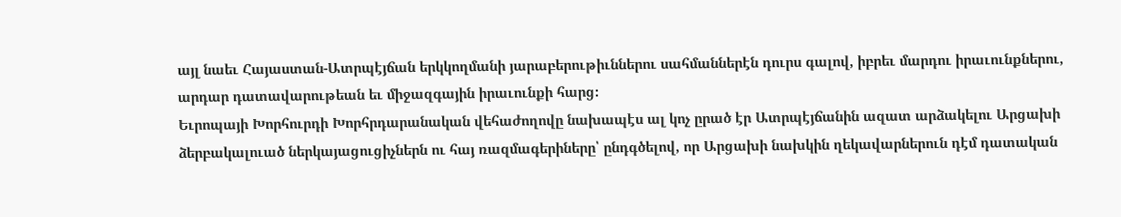այլ նաեւ Հայաստան-Ատրպէյճան երկկողմանի յարաբերութիւններու սահմաններէն դուրս գալով, իբրեւ մարդու իրաւունքներու, արդար դատավարութեան եւ միջազգային իրաւունքի հարց։
Եւրոպայի Խորհուրդի Խորհրդարանական վեհաժողովը նախապէս ալ կոչ ըրած էր Ատրպէյճանին ազատ արձակելու Արցախի ձերբակալուած ներկայացուցիչներն ու հայ ռազմագերիները՝ ընդգծելով, որ Արցախի նախկին ղեկավարներուն դէմ դատական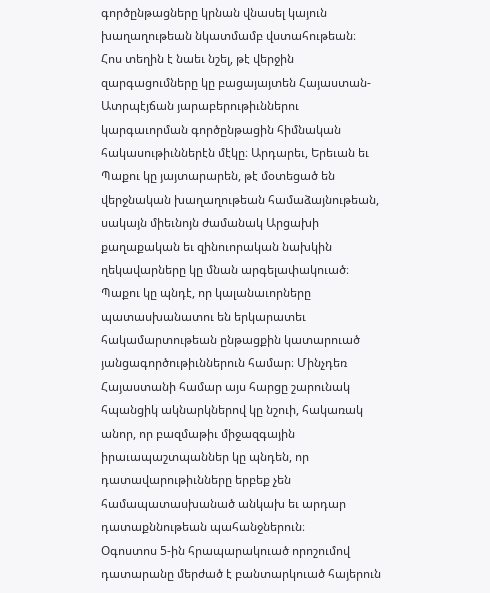գործընթացները կրնան վնասել կայուն խաղաղութեան նկատմամբ վստահութեան։
Հոս տեղին է նաեւ նշել, թէ վերջին զարգացումները կը բացայայտեն Հայաստան-Ատրպէյճան յարաբերութիւններու կարգաւորման գործընթացին հիմնական հակասութիւններէն մէկը։ Արդարեւ, Երեւան եւ Պաքու կը յայտարարեն, թէ մօտեցած են վերջնական խաղաղութեան համաձայնութեան, սակայն միեւնոյն ժամանակ Արցախի քաղաքական եւ զինուորական նախկին ղեկավարները կը մնան արգելափակուած։
Պաքու կը պնդէ, որ կալանաւորները պատասխանատու են երկարատեւ հակամարտութեան ընթացքին կատարուած յանցագործութիւններուն համար։ Մինչդեռ Հայաստանի համար այս հարցը շարունակ հպանցիկ ակնարկներով կը նշուի, հակառակ անոր, որ բազմաթիւ միջազգային իրաւապաշտպաններ կը պնդեն, որ դատավարութիւնները երբեք չեն համապատասխանած անկախ եւ արդար դատաքննութեան պահանջներուն։
Օգոստոս 5-ին հրապարակուած որոշումով դատարանը մերժած է բանտարկուած հայերուն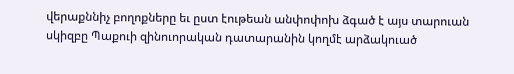վերաքննիչ բողոքները եւ ըստ էութեան անփոփոխ ձգած է այս տարուան սկիզբը Պաքուի զինուորական դատարանին կողմէ արձակուած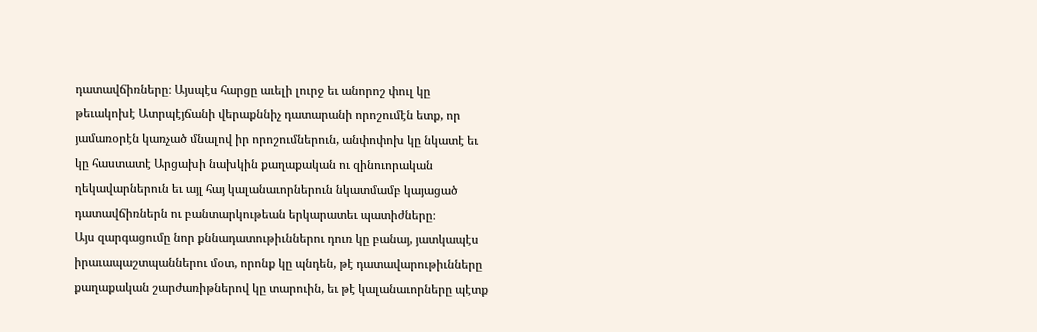դատավճիռները։ Այսպէս հարցը աւելի լուրջ եւ անորոշ փուլ կը թեւակոխէ Ատրպէյճանի վերաքննիչ դատարանի որոշումէն ետք, որ յամառօրէն կառչած մնալով իր որոշումներուն, անփոփոխ կը նկատէ եւ կը հաստատէ Արցախի նախկին քաղաքական ու զինուորական ղեկավարներուն եւ այլ հայ կալանաւորներուն նկատմամբ կայացած դատավճիռներն ու բանտարկութեան երկարատեւ պատիժները։
Այս զարգացումը նոր քննադատութիւններու դուռ կը բանայ, յատկապէս իրաւապաշտպաններու մօտ, որոնք կը պնդեն, թէ դատավարութիւնները քաղաքական շարժառիթներով կը տարուին, եւ թէ կալանաւորները պէտք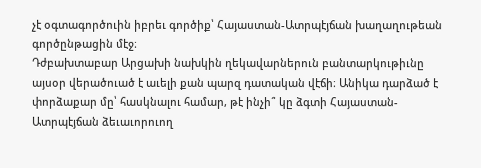չէ օգտագործուին իբրեւ գործիք՝ Հայաստան-Ատրպէյճան խաղաղութեան գործընթացին մէջ։
Դժբախտաբար Արցախի նախկին ղեկավարներուն բանտարկութիւնը այսօր վերածուած է աւելի քան պարզ դատական վէճի։ Անիկա դարձած է փորձաքար մը՝ հասկնալու համար, թէ ինչի՞ կը ձգտի Հայաստան-Ատրպէյճան ձեւաւորուող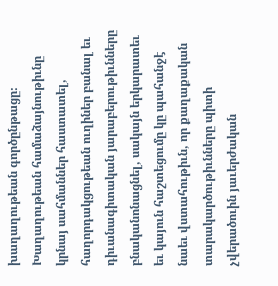խաղաղութեան գործընթացը։
Խաղաղութեան համաձայնութիւնը կրնայ սահմաններ հաստատել, հաղորդակցութեան ուղիներ բանալ եւ դիւանագիտական յարաբերութիւնները բնականոնացնել, սակայն երկարատեւ եւ կայուն հաշտեցումը կը պահանջէ նաեւ վստահութիւն, որ քաղաքական տարակարծութիւնները պիտի չվերածուին յաւերժական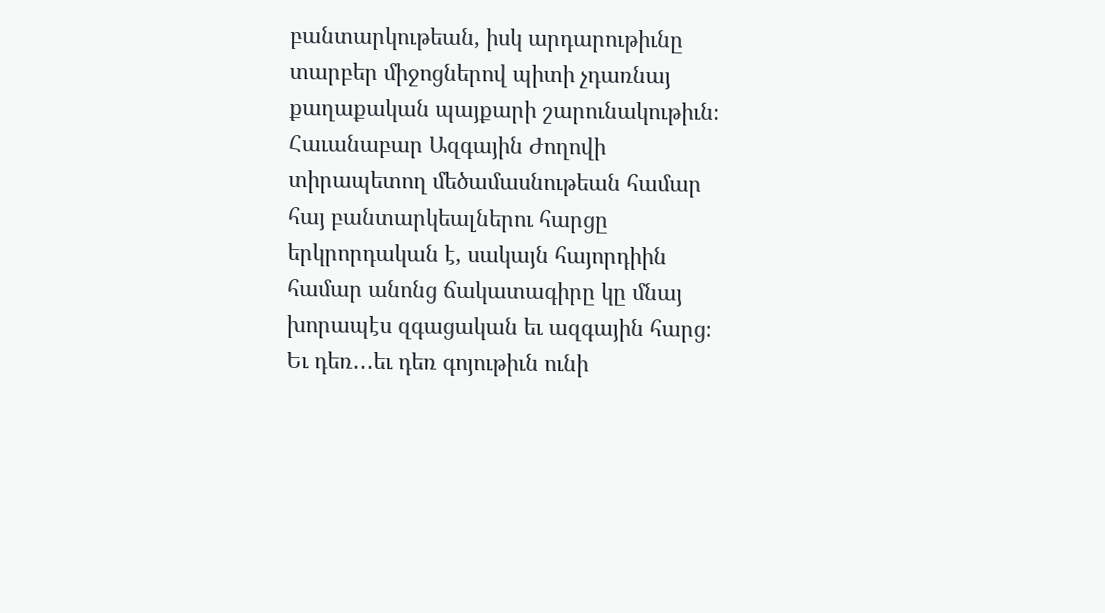բանտարկութեան, իսկ արդարութիւնը տարբեր միջոցներով պիտի չդառնայ քաղաքական պայքարի շարունակութիւն։
Հաւանաբար Ազգային Ժողովի տիրապետող մեծամասնութեան համար հայ բանտարկեալներու հարցը երկրորդական է, սակայն հայորդիին համար անոնց ճակատագիրը կը մնայ խորապէս զգացական եւ ազգային հարց։ Եւ դեռ․․․եւ դեռ գոյութիւն ունի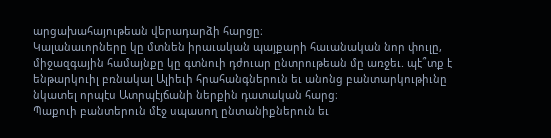արցախահայութեան վերադարձի հարցը։
Կալանաւորները կը մտնեն իրաւական պայքարի հաւանական նոր փուլը, միջազգային համայնքը կը գտնուի դժուար ընտրութեան մը առջեւ. պէ՞տք է ենթարկուիլ բռնակալ Ալիեւի հրահանգներուն եւ անոնց բանտարկութիւնը նկատել որպէս Ատրպէյճանի ներքին դատական հարց։
Պաքուի բանտերուն մէջ սպասող ընտանիքներուն եւ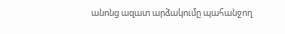անոնց ազատ արձակումը պահանջող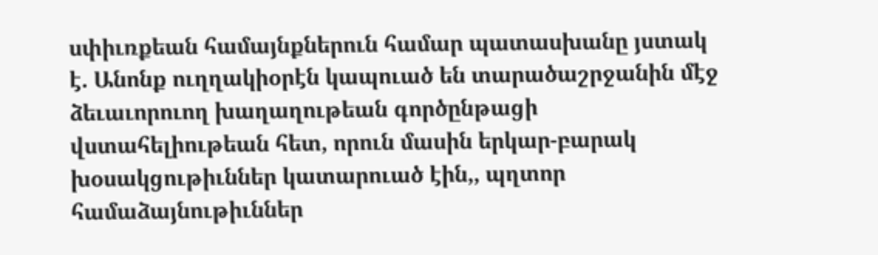սփիւռքեան համայնքներուն համար պատասխանը յստակ է. Անոնք ուղղակիօրէն կապուած են տարածաշրջանին մէջ ձեւաւորուող խաղաղութեան գործընթացի վստահելիութեան հետ, որուն մասին երկար-բարակ խօսակցութիւններ կատարուած էին,, պղտոր համաձայնութիւններ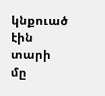կնքուած էին տարի մը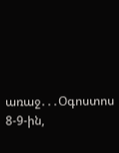առաջ․․․Օգոստոս 8-9-ին,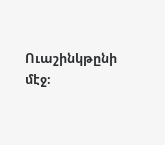Ուաշինկթընի մէջ։